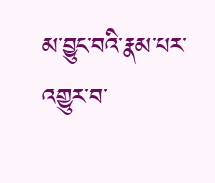མ་བྱུང་བའི་རྣམ་པར་འགྱུར་བ་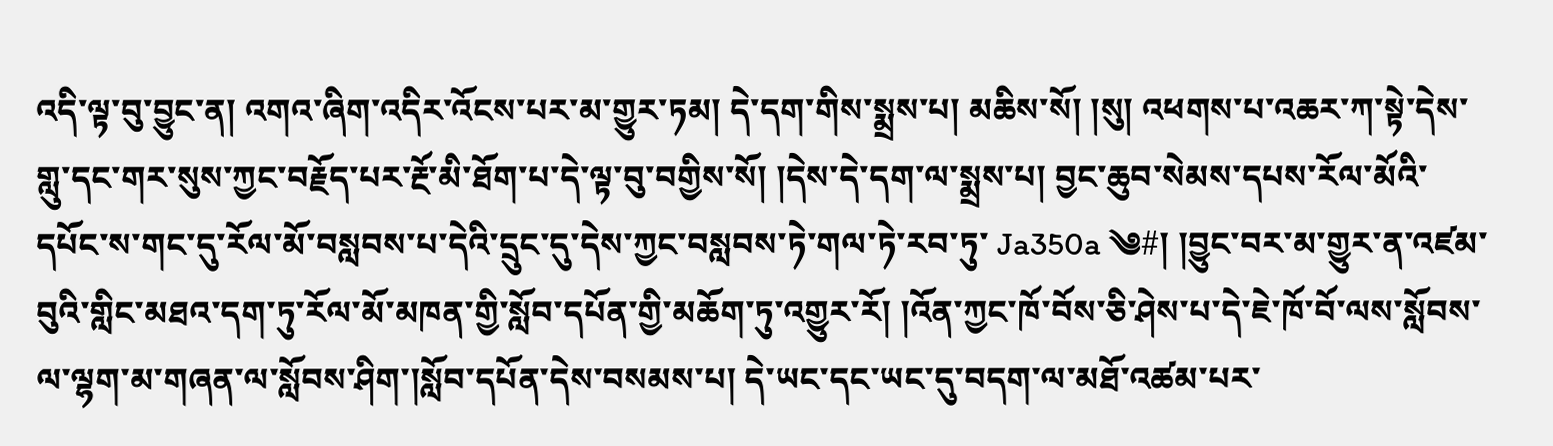འདི་ལྟ་བུ་བྱུང་ན། འགའ་ཞིག་འདིར་འོངས་པར་མ་གྱུར་ཏམ། དེ་དག་གིས་སྨྲས་པ། མཆིས་སོ། །སུ། འཕགས་པ་འཆར་ཀ་སྟེ་དེས་གླུ་དང་གར་སུས་ཀྱང་བརྗོད་པར་རྔོ་མི་ཐོག་པ་དེ་ལྟ་བུ་བགྱིས་སོ། །དེས་དེ་དག་ལ་སྨྲས་པ། བྱང་ཆུབ་སེམས་དཔས་རོལ་མོའི་དཔོང་ས་གང་དུ་རོལ་མོ་བསླབས་པ་དེའི་དྲུང་དུ་དེས་ཀྱང་བསླབས་ཏེ་གལ་ཏེ་རབ་ཏུ་ Ja350a ༄#། །བྱུང་བར་མ་གྱུར་ན་འཛམ་བུའི་གླིང་མཐའ་དག་ཏུ་རོལ་མོ་མཁན་གྱི་སློབ་དཔོན་གྱི་མཆོག་ཏུ་འགྱུར་རོ། །འོན་ཀྱང་ཁོ་བོས་ཅི་ཤེས་པ་དེ་ཇེ་ཁོ་བོ་ལས་སློབས་ལ་ལྷག་མ་གཞན་ལ་སློབས་ཤིག་།སློབ་དཔོན་དེས་བསམས་པ། དེ་ཡང་དང་ཡང་དུ་བདག་ལ་མཐོ་འཚམ་པར་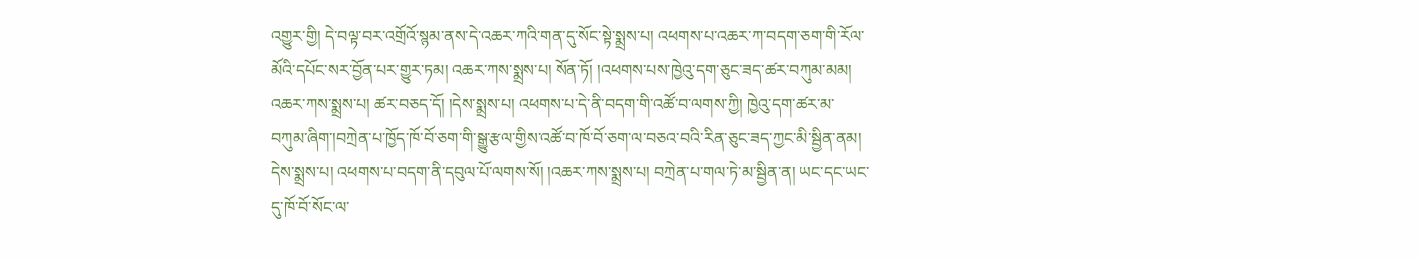འགྱུར་གྱི། དེ་བལྟ་བར་འགྲོའོ་སྙམ་ནས་དེ་འཆར་ཀའི་གན་དུ་སོང་སྟེ་སྨྲས་པ། འཕགས་པ་འཆར་ཀ་བདག་ཅག་གི་རོལ་མོའི་དཔོང་སར་བྱོན་པར་གྱུར་ཏམ། འཆར་ཀས་སྨྲས་པ། སོན་ཏོ། །འཕགས་པས་ཁྱེའུ་དག་ཅུང་ཟད་ཚར་བཀུམ་མམ། འཆར་ཀས་སྨྲས་པ། ཚར་བཅད་དོ། །དེས་སྨྲས་པ། འཕགས་པ་དེ་ནི་བདག་གི་འཚོ་བ་ལགས་ཀྱི། ཁྱེའུ་དག་ཚར་མ་བཀུམ་ཞིག་།བཀྲེན་པ་ཁྱོད་ཁོ་བོ་ཅག་གི་སྒྱུ་རྩལ་གྱིས་འཚོ་བ་ཁོ་བོ་ཅག་ལ་བཅའ་བའི་རིན་ཅུང་ཟད་ཀྱང་མི་སྦྱིན་ནམ། དེས་སྨྲས་པ། འཕགས་པ་བདག་ནི་དབུལ་པོ་ལགས་སོ། །འཆར་ཀས་སྨྲས་པ། བཀྲེན་པ་གལ་ཏེ་མ་སྦྱིན་ན། ཡང་དང་ཡང་དུ་ཁོ་བོ་སོང་ལ་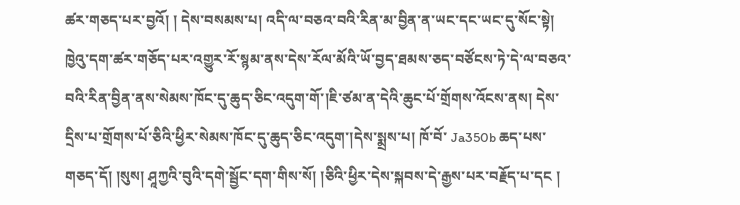ཚར་གཅད་པར་བྱའོ། ། དེས་བསམས་པ། འདི་ལ་བཅའ་བའི་རིན་མ་བྱིན་ན་ཡང་དང་ཡང་དུ་སོང་སྟེ། ཁྱེའུ་དག་ཚར་གཅོད་པར་འགྱུར་རོ་སྙམ་ནས་དེས་རོལ་མོའི་ཡོ་བྱད་ཐམས་ཅད་བཙོངས་ཏེ་དེ་ལ་བཅའ་བའི་རིན་བྱིན་ནས་སེམས་ཁོང་དུ་ཆུད་ཅིང་འདུག་གོ་།ཇི་ཙམ་ན་དེའི་ཆུང་པོ་གྲོགས་འོངས་ནས། དེས་དྲིས་པ་གྲོགས་པོ་ཅིའི་ཕྱིར་སེམས་ཁོང་དུ་ཆུད་ཅིང་འདུག་།དེས་སྨྲས་པ། ཁོ་བོ་ Ja350b ཆད་པས་གཅད་དོ། །སུས། ཤཱཀྱའི་བུའི་དགེ་སྦྱོང་དག་གིས་སོ། །ཅིའི་ཕྱིར་དེས་སྐབས་དེ་རྒྱས་པར་བརྗོད་པ་དང །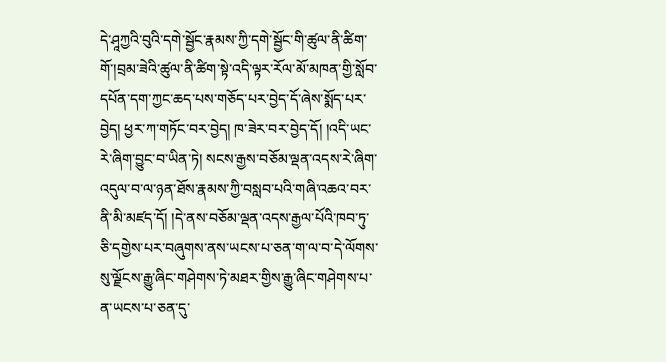དེ་ཤཱཀྱའི་བུའི་དགེ་སྦྱོང་རྣམས་ཀྱི་དགེ་སྦྱོང་གི་ཚུལ་ནི་ཚིག་གོ་།བྲམ་ཟེའི་ཚུལ་ནི་ཚིག་སྟེ་འདི་ལྟར་རོལ་མོ་མཁན་གྱི་སློབ་དཔོན་དག་ཀྱང་ཆད་པས་གཅོད་པར་བྱེད་དོ་ཞེས་སྨོད་པར་བྱེད། ཕྱར་ཀ་གཏོང་བར་བྱེད། ཁ་ཟེར་བར་བྱེད་དོ། །འདི་ཡང་རེ་ཞིག་བྱུང་བ་ཡིན་ཏེ། སངས་རྒྱས་བཅོམ་ལྡན་འདས་རེ་ཞིག་འདུལ་བ་ལ་ཉན་ཐོས་རྣམས་ཀྱི་བསླབ་པའི་གཞི་འཆའ་བར་ནི་མི་མཛད་དོ། །དེ་ནས་བཅོམ་ལྡན་འདས་རྒྱལ་པོའི་ཁབ་ཏུ་ཅི་དགྱེས་པར་བཞུགས་ནས་ཡངས་པ་ཅན་ག་ལ་བ་དེ་ལོགས་སུ་ལྗོངས་རྒྱུ་ཞིང་གཤེགས་ཏེ་མཐར་གྱིས་རྒྱུ་ཞིང་གཤེགས་པ་ན་ཡངས་པ་ཅན་དུ་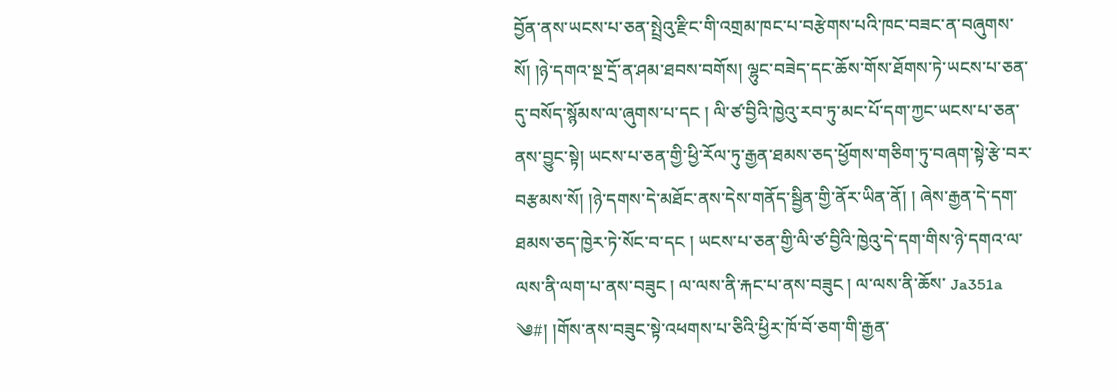བྱོན་ནས་ཡངས་པ་ཅན་སྤྲེའུ་རྫིང་གི་འགྲམ་ཁང་པ་བརྩེགས་པའི་ཁང་བཟང་ན་བཞུགས་སོ། །ཉེ་དགའ་སྔ་དྲོ་ན་ཤམ་ཐབས་བགོས། ལྷུང་བཟེད་དང་ཆོས་གོས་ཐོགས་ཏེ་ཡངས་པ་ཅན་དུ་བསོད་སྙོམས་ལ་ཞུགས་པ་དང ། ལི་ཙ་བྱིའི་ཁྱེའུ་རབ་ཏུ་མང་པོ་དག་ཀྱང་ཡངས་པ་ཅན་ནས་བྱུང་སྟེ། ཡངས་པ་ཅན་གྱི་ཕྱི་རོལ་ཏུ་རྒྱན་ཐམས་ཅད་ཕྱོགས་གཅིག་ཏུ་བཞག་སྟེ་རྩེ་བར་བརྩམས་སོ། །ཉེ་དགས་དེ་མཐོང་ནས་དེས་གནོད་སྦྱིན་གྱི་ནོར་ཡིན་ནོ། ། ཞེས་རྒྱན་དེ་དག་ཐམས་ཅད་ཁྱེར་ཏེ་སོང་བ་དང ། ཡངས་པ་ཅན་གྱི་ལི་ཙ་བྱིའི་ཁྱེའུ་དེ་དག་གིས་ཉེ་དགའ་ལ་ལས་ནི་ལག་པ་ནས་བཟུང ། ལ་ལས་ནི་རྐང་པ་ནས་བཟུང ། ལ་ལས་ནི་ཆོས་ Ja351a ༄#། །གོས་ནས་བཟུང་སྟེ་འཕགས་པ་ཅིའི་ཕྱིར་ཁོ་བོ་ཅག་གི་རྒྱན་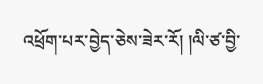འཕྲོག་པར་བྱེད་ཅེས་ཟེར་རོ། །ལི་ཙ་བྱི་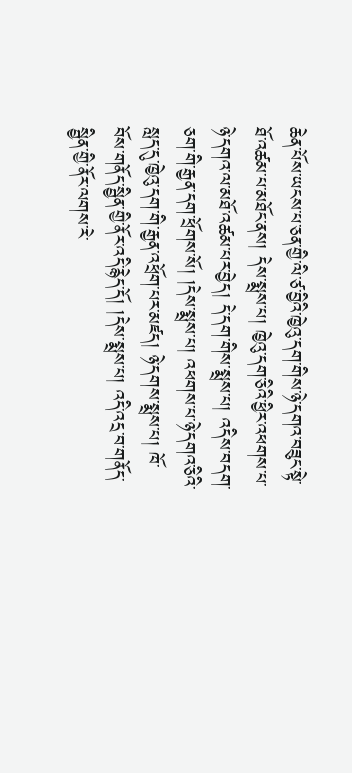ཆེན་པོས་ཡངས་པ་ཅན་གྱི་ལི་ཙ་བྱིའི་ཁྱེའུ་དག་གིས་ཉེ་དགའ་བཟུང་སྟེ་ཐོ་འཚམ་པ་མཐོང་ནས། དེས་སྨྲས་པ། ཁྱེའུ་དག་ཅིའི་ཕྱིར་འཕགས་པ་ཉེ་དགའ་ལ་མཐོ་འཚམ་པར་བྱེད། དེ་དག་གིས་སྨྲས་པ། འདིས་བདག་ཅག་གི་རྒྱན་དག་ཕྲོགས་སོ། །དེས་སྨྲས་པ། འཕགས་པ་ཉེ་དགའ་ཅིའི་སླད་དུ་ཁྱེའུ་དག་གི་རྒྱན་འཕྲོག་པར་མཛད། ཉེ་དགས་སྨྲས་པ། ཁོ་བོས་གནོད་སྦྱིན་གྱི་ནོར་འདི་རྙེད་དོ། །དེས་སྨྲས་པ། འདི་འདྲ་བ་གནོད་སྦྱིན་གྱི་ནོར་ལགས་རེ་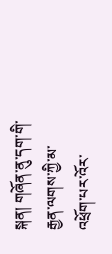སྐན། གཞོན་ནུ་དག་གི་རྒྱན་ལགས་ཀྱི་མ་འཕྲོག་པར་འོར་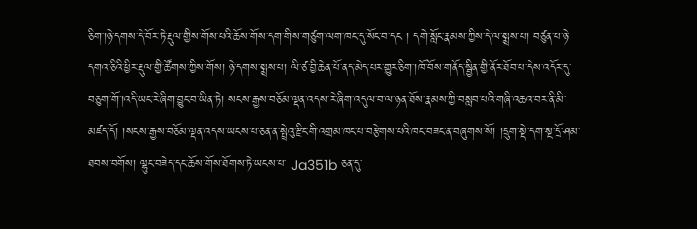ཅིག་།ཉེ་དགས་དེ་བོར་ཏེ་རྡུལ་གྱིས་གོས་པའི་ཆོས་གོས་དག་གིས་གཙུག་ལག་ཁང་དུ་སོང་བ་དང ། དགེ་སློང་རྣམས་ཀྱིས་དེ་ལ་སྨྲས་པ། བཙུན་པ་ཉེ་དགའ་ཅིའི་ཕྱིར་རྡུལ་གྱི་ཚོགས་ཀྱིས་གོས། ཉེ་དགས་སྨྲས་པ། ལི་ཙ་བྱི་ཆེན་པོ་ནད་མེད་པར་གྱུར་ཅིག་།ཁོ་བོས་གནོད་སྦྱིན་གྱི་ནོར་ཐོབ་པ་དེས་འདོར་དུ་བཅུག་གོ་།འདི་ཡང་རེ་ཞིག་བྱུང་བ་ཡིན་ཏེ། སངས་རྒྱས་བཅོམ་ལྡན་འདས་རེ་ཞིག་འདུལ་བ་ལ་ཉན་ཐོས་རྣམས་ཀྱི་བསླབ་པའི་གཞི་འཆའ་བར་ནི་མི་མཛད་དོ། །སངས་རྒྱས་བཅོམ་ལྡན་འདས་ཡངས་པ་ཅན་ན་སྤྲེའུ་རྫིང་གི་འགྲམ་ཁང་པ་བརྩེགས་པའི་ཁང་བཟང་ན་བཞུགས་སོ། །དྲུག་སྡེ་དག་སྔ་དྲོ་ཤམ་ཐབས་བགོས། ལྷུང་བཟེད་དང་ཆོས་གོས་ཐོགས་ཏེ་ཡངས་པ་ Ja351b ཅན་དུ་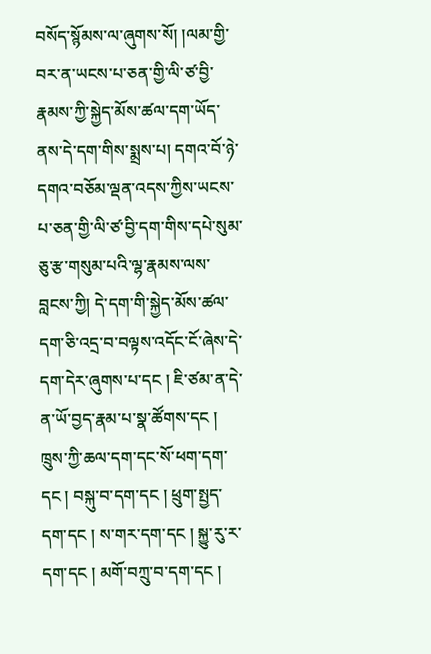བསོད་སྙོམས་ལ་ཞུགས་སོ། །ལམ་གྱི་བར་ན་ཡངས་པ་ཅན་གྱི་ལི་ཙ་བྱི་རྣམས་ཀྱི་སྐྱེད་མོས་ཚལ་དག་ཡོད་ནས་དེ་དག་གིས་སྨྲས་པ། དགའ་བོ་ཉེ་དགའ་བཅོམ་ལྡན་འདས་ཀྱིས་ཡངས་པ་ཅན་གྱི་ལི་ཙ་བྱི་དག་གིས་དཔེ་སུམ་ཅུ་རྩ་གསུམ་པའི་ལྷ་རྣམས་ལས་བླངས་ཀྱི། དེ་དག་གི་སྐྱེད་མོས་ཚལ་དག་ཅི་འདྲ་བ་བལྟས་འདོང་ངོ་ཞེས་དེ་དག་དེར་ཞུགས་པ་དང ། ཇི་ཙམ་ན་དེ་ན་ཡོ་བྱད་རྣམ་པ་སྣ་ཚོགས་དང ། ཁྲུས་ཀྱི་ཆལ་དག་དང་སོ་ཕག་དག་དང ། བསྐུ་བ་དག་དང ། ཕྲུག་སྤྱད་དག་དང ། ས་གར་དག་དང ། སྐྱུ་རུ་ར་དག་དང ། མགོ་བཀྲུ་བ་དག་དང །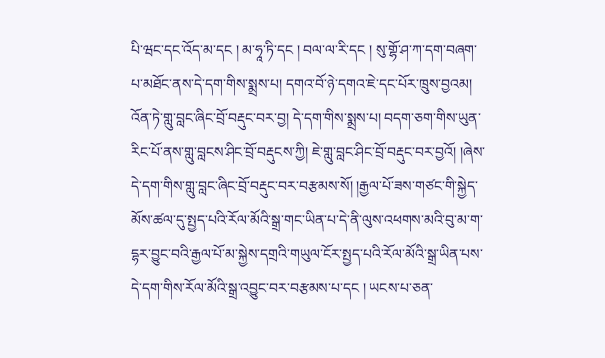པི་ཝང་དང་འོད་མ་དང ། མ་ཧཱ་ཏི་དང ། བལ་ལ་རི་དང ། སུ་གྷོ་ཤ་ཀ་དག་བཞག་པ་མཐོང་ནས་དེ་དག་གིས་སྨྲས་པ། དགའ་བོ་ཉེ་དགའ་ཇེ་དང་པོར་ཁྲུས་བྱའམ། འོན་ཏེ་གླུ་བླང་ཞིང་བྲོ་བརྡུང་བར་བྱ། དེ་དག་གིས་སྨྲས་པ། བདག་ཅག་གིས་ཡུན་རིང་པོ་ནས་གླུ་བླངས་ཤིང་བྲོ་བརྡུངས་ཀྱི། ཇེ་གླུ་བླང་ཤིང་བྲོ་བརྡུང་བར་བྱའོ། །ཞེས་དེ་དག་གིས་གླུ་བླང་ཞིང་བྲོ་བརྡུང་བར་བརྩམས་སོ། །རྒྱལ་པོ་ཟས་གཙང་གི་སྐྱེད་མོས་ཚལ་དུ་སྤྱད་པའི་རོལ་མོའི་སྒྲ་གང་ཡིན་པ་དེ་ནི་ལུས་འཕགས་མའི་བུ་མ་ག་དྷར་བྱུང་བའི་རྒྱལ་པོ་མ་སྐྱེས་དགྲའི་གཡུལ་ངོར་སྤྱད་པའི་རོལ་མོའི་སྒྲ་ཡིན་པས་དེ་དག་གིས་རོལ་མོའི་སྒྲ་འབྱུང་བར་བརྩམས་པ་དང ། ཡངས་པ་ཅན་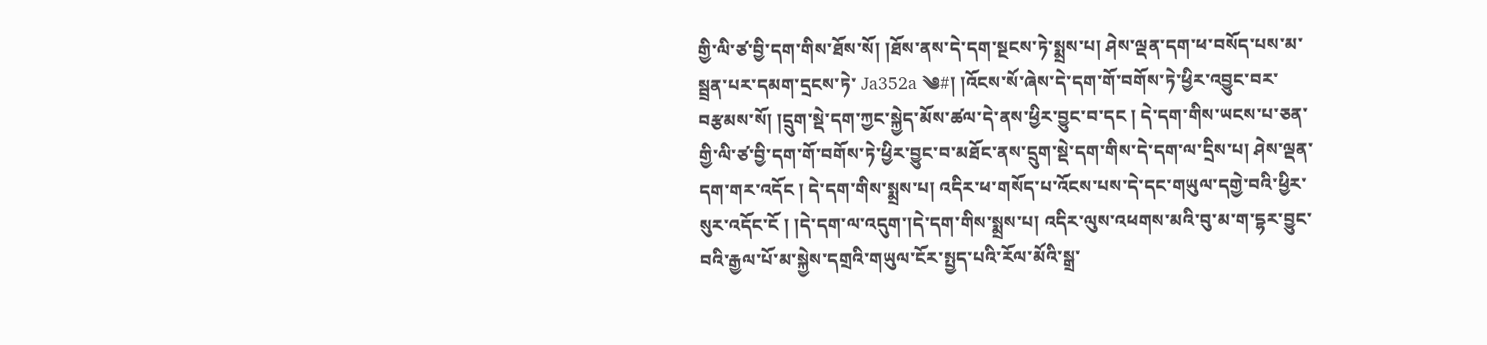གྱི་ལི་ཙ་བྱི་དག་གིས་ཐོས་སོ། །ཐོས་ནས་དེ་དག་སྔངས་ཏེ་སྨྲས་པ། ཤེས་ལྡན་དག་ཕ་བསོད་པས་མ་སྦྲན་པར་དམག་དྲངས་ཏེ་ Ja352a ༄#། །འོངས་སོ་ཞེས་དེ་དག་གོ་བགོས་ཏེ་ཕྱིར་འབྱུང་བར་བརྩམས་སོ། །དྲུག་སྡེ་དག་ཀྱང་སྐྱེད་མོས་ཚལ་དེ་ནས་ཕྱིར་བྱུང་བ་དང ། དེ་དག་གིས་ཡངས་པ་ཅན་གྱི་ལི་ཙ་བྱི་དག་གོ་བགོས་ཏེ་ཕྱིར་བྱུང་བ་མཐོང་ནས་དྲུག་སྡེ་དག་གིས་དེ་དག་ལ་དྲིས་པ། ཤེས་ལྡན་དག་གར་འདོང ། དེ་དག་གིས་སྨྲས་པ། འདིར་ཕ་གསོད་པ་འོངས་པས་དེ་དང་གཡུལ་དགྱེ་བའི་ཕྱིར་སུར་འདོང་ངོ ། །དེ་དག་ལ་འདུག་།དེ་དག་གིས་སྨྲས་པ། འདིར་ལུས་འཕགས་མའི་བུ་མ་ག་དྷར་བྱུང་བའི་རྒྱལ་པོ་མ་སྐྱེས་དགྲའི་གཡུལ་ངོར་སྤྱད་པའི་རོལ་མོའི་སྒྲ་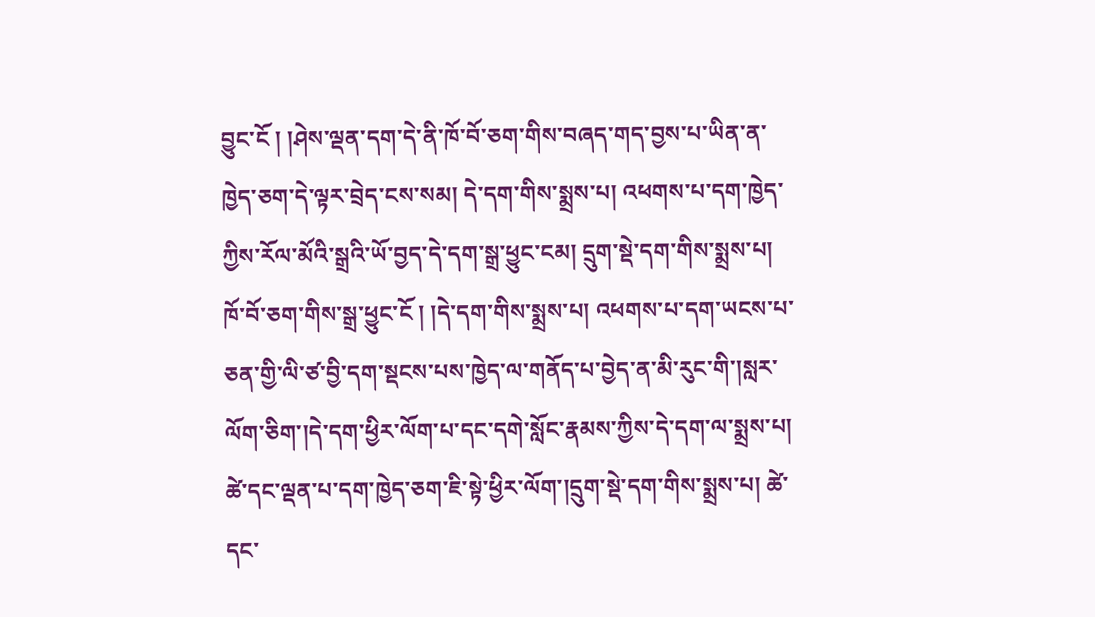བྱུང་ངོ ། །ཤེས་ལྡན་དག་དེ་ནི་ཁོ་བོ་ཅག་གིས་བཞད་གད་བྱས་པ་ཡིན་ན་ཁྱེད་ཅག་དེ་ལྟར་བྲེད་ངས་སམ། དེ་དག་གིས་སྨྲས་པ། འཕགས་པ་དག་ཁྱེད་ཀྱིས་རོལ་མོའི་སྒྲའི་ཡོ་བྱད་དེ་དག་སྒྲ་ཕྱུང་ངམ། དྲུག་སྡེ་དག་གིས་སྨྲས་པ། ཁོ་བོ་ཅག་གིས་སྒྲ་ཕྱུང་ངོ ། །དེ་དག་གིས་སྨྲས་པ། འཕགས་པ་དག་ཡངས་པ་ཅན་གྱི་ལི་ཙ་བྱི་དག་སྡངས་པས་ཁྱེད་ལ་གནོད་པ་བྱེད་ན་མི་རུང་གི་།སླར་ལོག་ཅིག་།དེ་དག་ཕྱིར་ལོག་པ་དང་དགེ་སློང་རྣམས་ཀྱིས་དེ་དག་ལ་སྨྲས་པ། ཚེ་དང་ལྡན་པ་དག་ཁྱེད་ཅག་ཇི་སྟེ་ཕྱིར་ལོག་།དྲུག་སྡེ་དག་གིས་སྨྲས་པ། ཚེ་དང་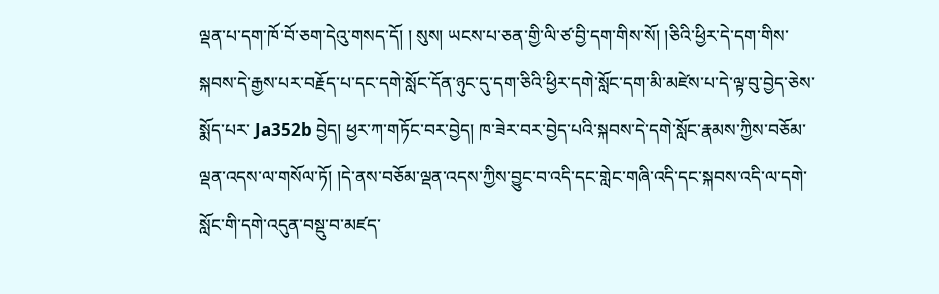ལྡན་པ་དག་ཁོ་བོ་ཅག་དེའུ་གསད་དོ། ། སུས། ཡངས་པ་ཅན་གྱི་ལི་ཙ་བྱི་དག་གིས་སོ། །ཅིའི་ཕྱིར་དེ་དག་གིས་སྐབས་དེ་རྒྱས་པར་བརྗོད་པ་དང་དགེ་སློང་དོན་ཉུང་དུ་དག་ཅིའི་ཕྱིར་དགེ་སློང་དག་མི་མཛེས་པ་དེ་ལྟ་བུ་བྱེད་ཅེས་སྨོད་པར་ Ja352b བྱེད། ཕྱར་ཀ་གཏོང་བར་བྱེད། ཁ་ཟེར་བར་བྱེད་པའི་སྐབས་དེ་དགེ་སློང་རྣམས་ཀྱིས་བཅོམ་ལྡན་འདས་ལ་གསོལ་ཏོ། །དེ་ནས་བཅོམ་ལྡན་འདས་ཀྱིས་བྱུང་བ་འདི་དང་གླེང་གཞི་འདི་དང་སྐབས་འདི་ལ་དགེ་སློང་གི་དགེ་འདུན་བསྡུ་བ་མཛད་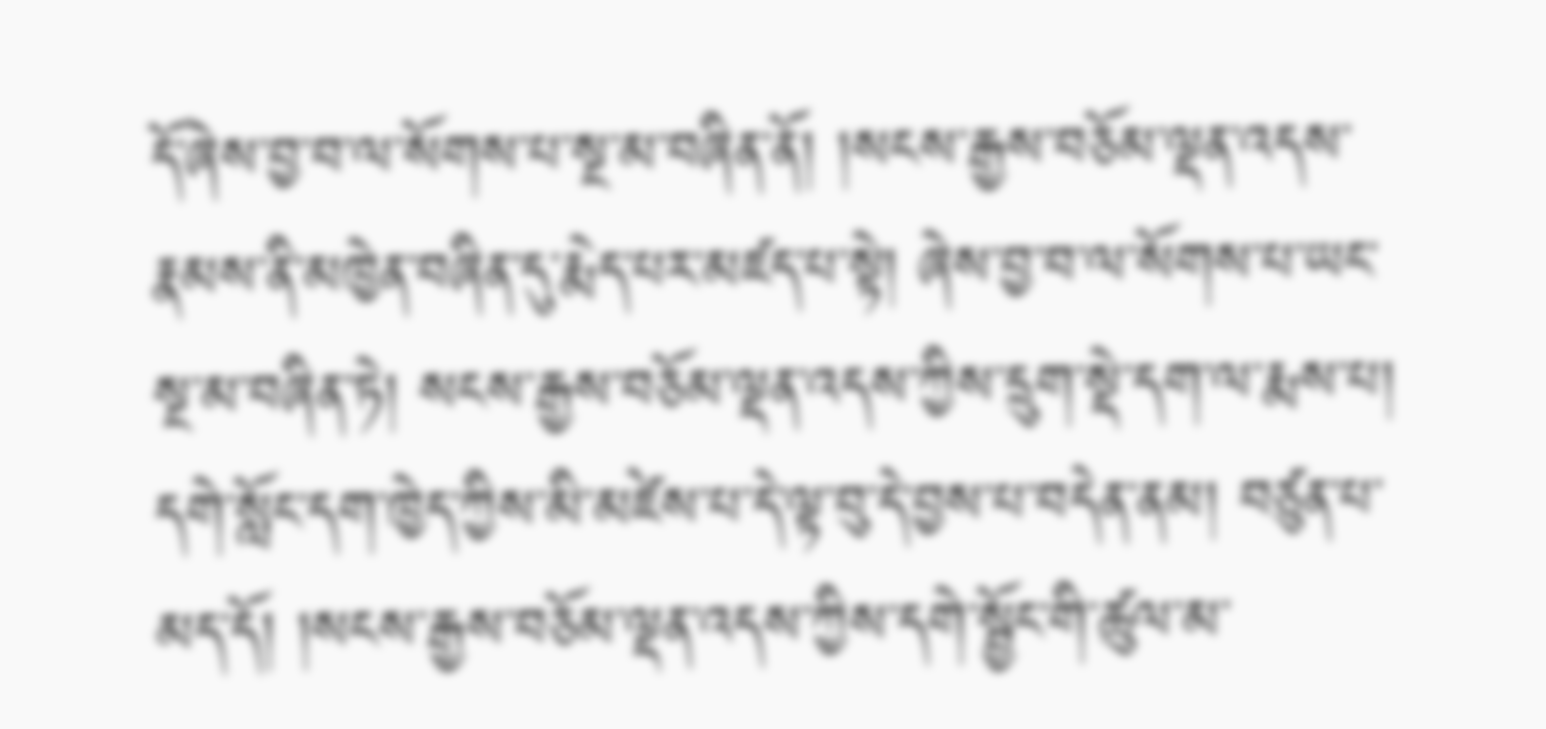དོ་ཞེས་བྱ་བ་ལ་སོགས་པ་སྔ་མ་བཞིན་ནོ། །སངས་རྒྱས་བཅོམ་ལྡན་འདས་རྣམས་ནི་མཁྱེན་བཞིན་དུ་རྨེད་པར་མཛད་པ་སྟེ། ཞེས་བྱ་བ་ལ་སོགས་པ་ཡང་སྔ་མ་བཞིན་ཏེ། སངས་རྒྱས་བཅོམ་ལྡན་འདས་ཀྱིས་དྲུག་སྡེ་དག་ལ་རྨས་པ། དགེ་སློང་དག་ཁྱེད་ཀྱིས་མི་མཛེས་པ་དེ་ལྟ་བུ་དེ་བྱས་པ་བདེན་ནམ། བཙུན་པ་མད་དོ། །སངས་རྒྱས་བཅོམ་ལྡན་འདས་ཀྱིས་དགེ་སྦྱོང་གི་ཚུལ་མ་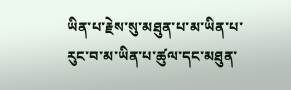ཡིན་པ་རྗེས་སུ་མཐུན་པ་མ་ཡིན་པ་རུང་བ་མ་ཡིན་པ་ཚུལ་དང་མཐུན་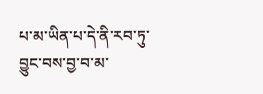པ་མ་ཡིན་པ་དེ་ནི་རབ་ཏུ་བྱུང་བས་བྱ་བ་མ་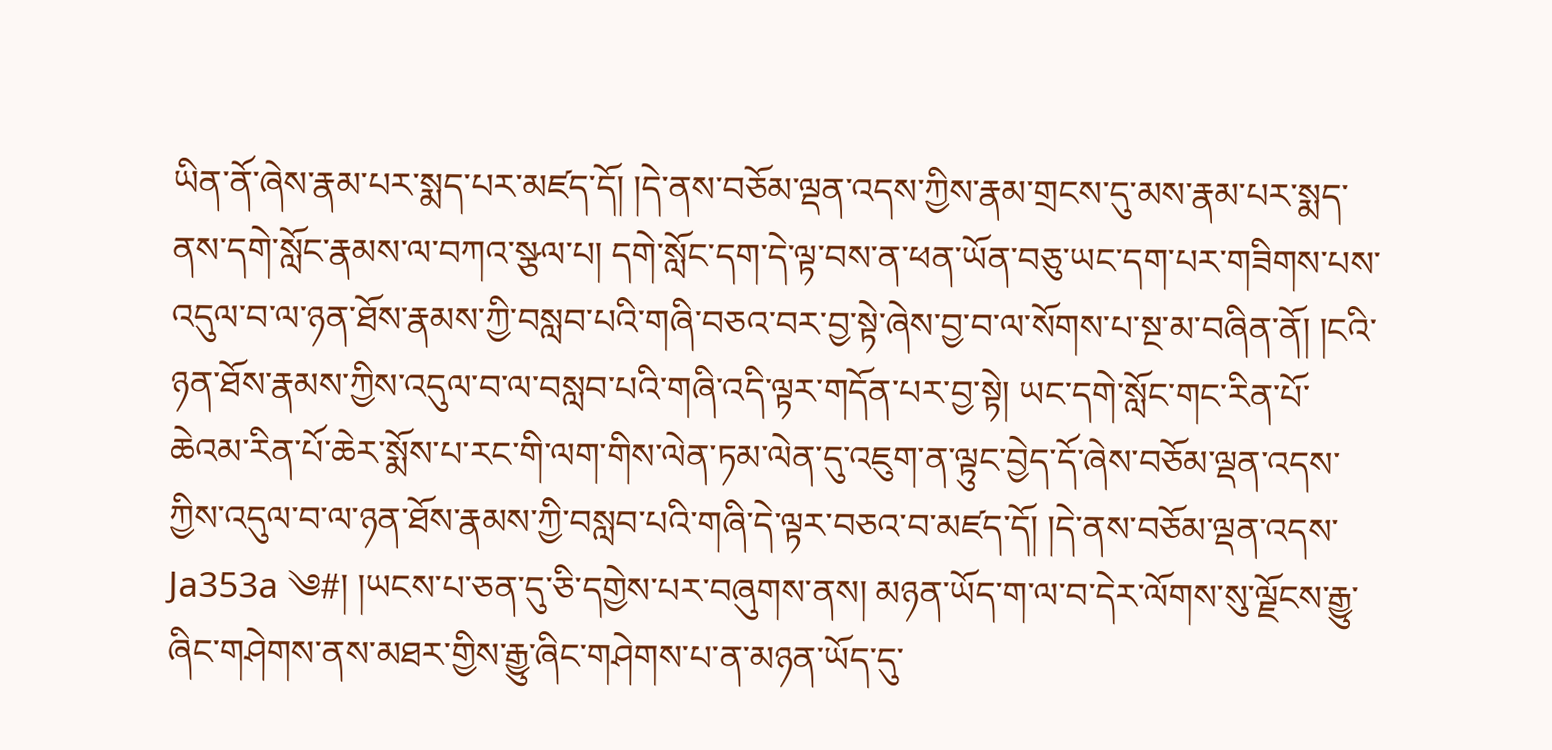ཡིན་ནོ་ཞེས་རྣམ་པར་སྨད་པར་མཛད་དོ། །དེ་ནས་བཅོམ་ལྡན་འདས་ཀྱིས་རྣམ་གྲངས་དུ་མས་རྣམ་པར་སྨད་ནས་དགེ་སློང་རྣམས་ལ་བཀའ་སྩལ་པ། དགེ་སློང་དག་དེ་ལྟ་བས་ན་ཕན་ཡོན་བཅུ་ཡང་དག་པར་གཟིགས་པས་འདུལ་བ་ལ་ཉན་ཐོས་རྣམས་ཀྱི་བསླབ་པའི་གཞི་བཅའ་བར་བྱ་སྟེ་ཞེས་བྱ་བ་ལ་སོགས་པ་སྔ་མ་བཞིན་ནོ། །ངའི་ཉན་ཐོས་རྣམས་ཀྱིས་འདུལ་བ་ལ་བསླབ་པའི་གཞི་འདི་ལྟར་གདོན་པར་བྱ་སྟེ། ཡང་དགེ་སློང་གང་རིན་པོ་ཆེའམ་རིན་པོ་ཆེར་སྨོས་པ་རང་གི་ལག་གིས་ལེན་ཏམ་ལེན་དུ་འཇུག་ན་ལྟུང་བྱེད་དོ་ཞེས་བཅོམ་ལྡན་འདས་ཀྱིས་འདུལ་བ་ལ་ཉན་ཐོས་རྣམས་ཀྱི་བསླབ་པའི་གཞི་དེ་ལྟར་བཅའ་བ་མཛད་དོ། །དེ་ནས་བཅོམ་ལྡན་འདས་ Ja353a ༄#། །ཡངས་པ་ཅན་དུ་ཅི་དགྱེས་པར་བཞུགས་ནས། མཉན་ཡོད་ག་ལ་བ་དེར་ལོགས་སུ་ལྗོངས་རྒྱུ་ཞིང་གཤེགས་ནས་མཐར་གྱིས་རྒྱུ་ཞིང་གཤེགས་པ་ན་མཉན་ཡོད་དུ་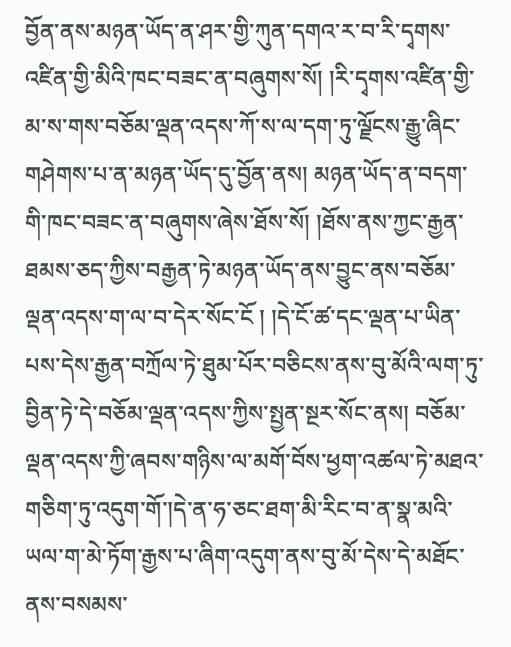བྱོན་ནས་མཉན་ཡོད་ན་ཤར་གྱི་ཀུན་དགའ་ར་བ་རི་དྭགས་འཛིན་གྱི་མིའི་ཁང་བཟང་ན་བཞུགས་སོ། །རི་དྭགས་འཛིན་གྱི་མ་ས་གས་བཅོམ་ལྡན་འདས་ཀོ་ས་ལ་དག་ཏུ་ལྗོངས་རྒྱུ་ཞིང་གཤེགས་པ་ན་མཉན་ཡོད་དུ་བྱོན་ནས། མཉན་ཡོད་ན་བདག་གི་ཁང་བཟང་ན་བཞུགས་ཞེས་ཐོས་སོ། །ཐོས་ནས་ཀྱང་རྒྱན་ཐམས་ཅད་ཀྱིས་བརྒྱན་ཏེ་མཉན་ཡོད་ནས་བྱུང་ནས་བཅོམ་ལྡན་འདས་ག་ལ་བ་དེར་སོང་ངོ ། །དེ་ངོ་ཚ་དང་ལྡན་པ་ཡིན་པས་དེས་རྒྱན་བཀྲོལ་ཏེ་ཐུམ་པོར་བཅིངས་ནས་བུ་མོའི་ལག་ཏུ་བྱིན་ཏེ་དེ་བཅོམ་ལྡན་འདས་ཀྱིས་སྤྱན་སྔར་སོང་ནས། བཅོམ་ལྡན་འདས་ཀྱི་ཞབས་གཉིས་ལ་མགོ་བོས་ཕྱག་འཚལ་ཏེ་མཐའ་གཅིག་ཏུ་འདུག་གོ་།དེ་ན་ཧ་ཅང་ཐག་མི་རིང་བ་ན་སྣ་མའི་ཡལ་ག་མེ་ཏོག་རྒྱས་པ་ཞིག་འདུག་ནས་བུ་མོ་དེས་དེ་མཐོང་ནས་བསམས་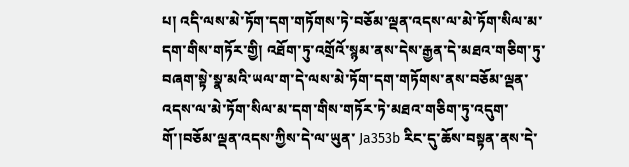པ། འདི་ལས་མེ་ཏོག་དག་གཏོགས་ཏེ་བཅོམ་ལྡན་འདས་ལ་མེ་ཏོག་སིལ་མ་དག་གིས་གཏོར་གྱི། འཐོག་ཏུ་འགྲོའོ་སྙམ་ནས་དེས་རྒྱན་དེ་མཐའ་གཅིག་ཏུ་བཞག་སྟེ་སྣ་མའི་ཡལ་ག་དེ་ལས་མེ་ཏོག་དག་གཏོགས་ནས་བཅོམ་ལྡན་འདས་ལ་མེ་ཏོག་སིལ་མ་དག་གིས་གཏོར་ཏེ་མཐའ་གཅིག་ཏུ་འདུག་གོ་།བཅོམ་ལྡན་འདས་ཀྱིས་དེ་ལ་ཡུན་ Ja353b རིང་དུ་ཆོས་བསྟན་ནས་དེ་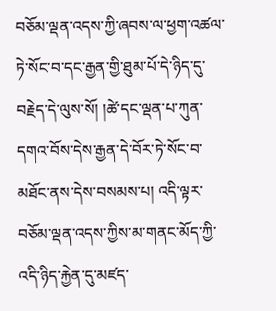བཅོམ་ལྡན་འདས་ཀྱི་ཞབས་ལ་ཕྱག་འཚལ་ཏེ་སོང་བ་དང་རྒྱན་གྱི་ཐུམ་པོ་དེ་ཉིད་དུ་བརྗེད་དེ་ལུས་སོ། །ཚེ་དང་ལྡན་པ་ཀུན་དགའ་བོས་དེས་རྒྱན་དེ་བོར་ཏེ་སོང་བ་མཐོང་ནས་དེས་བསམས་པ། འདི་ལྟར་བཅོམ་ལྡན་འདས་ཀྱིས་མ་གནང་མོད་ཀྱི་འདི་ཉིད་རྐྱེན་དུ་མཛད་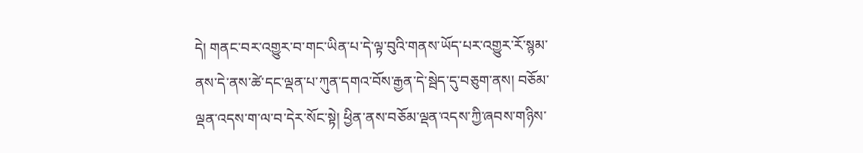དེ། གནང་བར་འགྱུར་བ་གང་ཡིན་པ་དེ་ལྟ་བུའི་གནས་ཡོད་པར་འགྱུར་རོ་སྙམ་ནས་དེ་ནས་ཚེ་དང་ལྡན་པ་ཀུན་དགའ་བོས་རྒྱན་དེ་སྦེད་དུ་བཅུག་ནས། བཅོམ་ལྡན་འདས་ག་ལ་བ་དེར་སོང་སྟེ། ཕྱིན་ནས་བཅོམ་ལྡན་འདས་ཀྱི་ཞབས་གཉིས་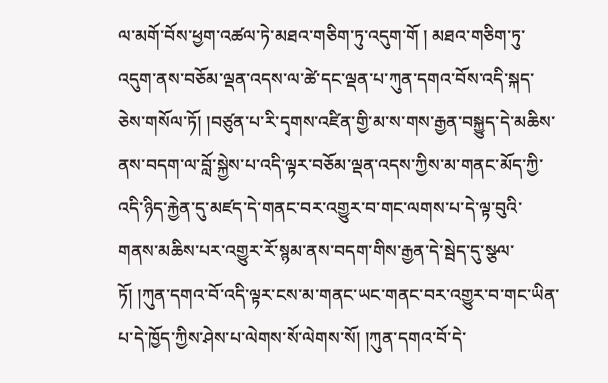ལ་མགོ་བོས་ཕྱག་འཚལ་ཏེ་མཐའ་གཅིག་ཏུ་འདུག་གོ ། མཐའ་གཅིག་ཏུ་འདུག་ནས་བཅོམ་ལྡན་འདས་ལ་ཚེ་དང་ལྡན་པ་ཀུན་དགའ་བོས་འདི་སྐད་ཅེས་གསོལ་ཏོ། །བཙུན་པ་རི་དྭགས་འཛིན་གྱི་མ་ས་གས་རྒྱན་བསྐྱུད་དེ་མཆིས་ནས་བདག་ལ་བློ་སྐྱེས་པ་འདི་ལྟར་བཅོམ་ལྡན་འདས་ཀྱིས་མ་གནང་མོད་ཀྱི་འདི་ཉིད་རྐྱེན་དུ་མཛད་དེ་གནང་བར་འགྱུར་བ་གང་ལགས་པ་དེ་ལྟ་བུའི་གནས་མཆིས་པར་འགྱུར་རོ་སྙམ་ནས་བདག་གིས་རྒྱན་དེ་སྦེད་དུ་སྩལ་ཏོ། །ཀུན་དགའ་བོ་འདི་ལྟར་ངས་མ་གནང་ཡང་གནང་བར་འགྱུར་བ་གང་ཡིན་པ་དེ་ཁྱོད་ཀྱིས་ཤེས་པ་ལེགས་སོ་ལེགས་སོ། །ཀུན་དགའ་བོ་དེ་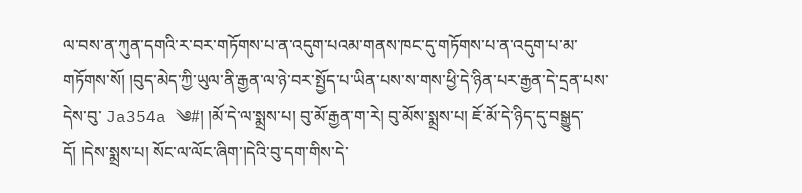ལ་བས་ན་ཀུན་དགའི་ར་བར་གཏོགས་པ་ན་འདུག་པའམ་གནས་ཁང་དུ་གཏོགས་པ་ན་འདུག་པ་མ་གཏོགས་སོ། །བུད་མེད་ཀྱི་ཡུལ་ནི་རྒྱན་ལ་ཉེ་བར་སྤྱོད་པ་ཡིན་པས་ས་གས་ཕྱི་དེ་ཉིན་པར་རྒྱན་དེ་དྲན་པས་དེས་བུ་ Ja354a ༄#། །མོ་དེ་ལ་སྨྲས་པ། བུ་མོ་རྒྱན་ག་རེ། བུ་མོས་སྨྲས་པ། ཇོ་མོ་དེ་ཉིད་དུ་བསྒྱུད་དོ། །དེས་སྨྲས་པ། སོང་ལ་ལོང་ཞིག་།དེའི་བུ་དག་གིས་དེ་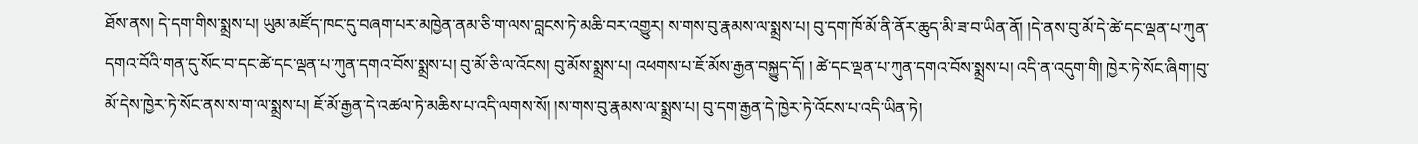ཐོས་ནས། དེ་དག་གིས་སྨྲས་པ། ཡུམ་མཛོད་ཁང་དུ་བཞག་པར་མཁྱེན་ནམ་ཅི་ག་ལས་བླངས་ཏེ་མཆི་བར་འགྱུར། ས་གས་བུ་རྣམས་ལ་སྨྲས་པ། བུ་དག་ཁོ་མོ་ནི་ནོར་ཆུད་མི་ཟ་བ་ཡིན་ནོ། །དེ་ནས་བུ་མོ་དེ་ཚེ་དང་ལྡན་པ་ཀུན་དགའ་བོའི་གན་དུ་སོང་བ་དང་ཚེ་དང་ལྡན་པ་ཀུན་དགའ་བོས་སྨྲས་པ། བུ་མོ་ཅི་ལ་འོངས། བུ་མོས་སྨྲས་པ། འཕགས་པ་ཇོ་མོས་རྒྱན་བསྐྱུད་དོ། ། ཚེ་དང་ལྡན་པ་ཀུན་དགའ་བོས་སྨྲས་པ། འདི་ན་འདུག་གི། ཁྱེར་ཏེ་སོང་ཞིག་།བུ་མོ་དེས་ཁྱེར་ཏེ་སོང་ནས་ས་ག་ལ་སྨྲས་པ། ཇོ་མོ་རྒྱན་དེ་འཚལ་ཏེ་མཆིས་པ་འདི་ལགས་སོ། །ས་གས་བུ་རྣམས་ལ་སྨྲས་པ། བུ་དག་རྒྱན་དེ་ཁྱེར་ཏེ་འོངས་པ་འདི་ཡིན་ཏེ།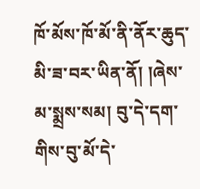ཁོ་མོས་ཁོ་མོ་ནི་ནོར་ཆུད་མི་ཟ་བར་ཡིན་ནོ། །ཞེས་མ་སྨྲས་སམ། བུ་དེ་དག་གིས་བུ་མོ་དེ་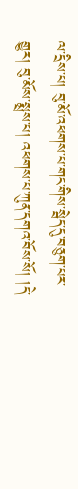ལ་དྲིས་པ། བུ་མོ་འཕགས་པ་གང་གིས་སྦེད་དུ་བཅུག་པར་གྱུར། བུ་མོས་སྨྲས་པ། འཕགས་པ་ཀུན་དགའ་བོས་སོ། །དེ་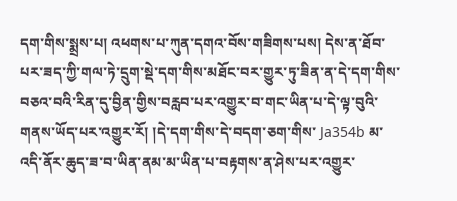དག་གིས་སྨྲས་པ། འཕགས་པ་ཀུན་དགའ་བོས་གཟིགས་པས། དེས་ན་ཐོབ་པར་ཟད་ཀྱི་གལ་ཏེ་དྲུག་སྡེ་དག་གིས་མཐོང་བར་གྱུར་ཏུ་ཟིན་ན་དེ་དག་གིས་བཅའ་བའི་རིན་དུ་བྱིན་གྱིས་བརླབ་པར་འགྱུར་བ་གང་ཡིན་པ་དེ་ལྟ་བུའི་གནས་ཡོད་པར་འགྱུར་རོ། །དེ་དག་གིས་དེ་བདག་ཅག་གིས་ Ja354b མ་འདི་ནོར་ཆུད་ཟ་བ་ཡིན་ནམ་མ་ཡིན་པ་བརྟགས་ན་ཤེས་པར་འགྱུར་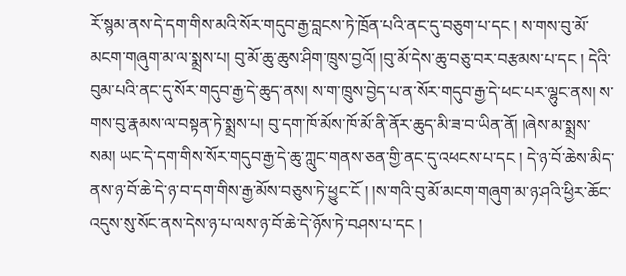རོ་སྙམ་ནས་དེ་དག་གིས་མའི་སོར་གདུབ་རྒྱ་བླངས་ཏེ་ཁྲོན་པའི་ནང་དུ་བཅུག་པ་དང ། ས་གས་བུ་མོ་མངག་གཞུག་མ་ལ་སྨྲས་པ། བུ་མོ་ཆུ་ཆུས་ཤིག་ཁྲུས་བྱའོ། །བུ་མོ་དེས་ཆུ་བཅུ་བར་བརྩམས་པ་དང ། དེའི་བུམ་པའི་ནང་དུ་སོར་གདུབ་རྒྱ་དེ་ཆུད་ནས། ས་ག་ཁྲུས་བྱེད་པ་ན་སོར་གདུབ་རྒྱ་དེ་ཕང་པར་ལྷུང་ནས། ས་གས་བུ་རྣམས་ལ་བསྟན་ཏེ་སྨྲས་པ། བུ་དག་ཁོ་མོས་ཁོ་མོ་ནི་ནོར་ཆུད་མི་ཟ་བ་ཡིན་ནོ། །ཞེས་མ་སྨྲས་སམ། ཡང་དེ་དག་གིས་སོར་གདུབ་རྒྱ་དེ་ཆུ་ཀླུང་གནས་ཅན་གྱི་ནང་དུ་འཕངས་པ་དང ། དེ་ཉ་བོ་ཆེས་མིད་ནས་ཉ་བོ་ཆེ་དེ་ཉ་བ་དག་གིས་རྒྱ་མོས་བཅུས་ཏེ་ཕྱུང་ངོ ། །ས་གའི་བུ་མོ་མངག་གཞུག་མ་ཉ་ཤའི་ཕྱིར་ཆོང་འདུས་སུ་སོང་ནས་དེས་ཉ་པ་ལས་ཉ་བོ་ཆེ་དེ་ཉོས་ཏེ་བཤས་པ་དང །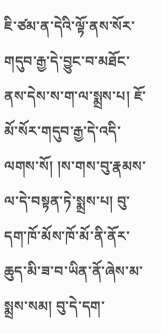ཇི་ཙམ་ན་དེའི་ལྟོ་ནས་སོར་གདུབ་རྒྱ་དེ་བྱུང་བ་མཐོང་ནས་དེས་ས་ག་ལ་སྨྲས་པ། ཇོ་མོ་སོར་གདུབ་རྒྱ་དེ་འདི་ལགས་སོ། །ས་གས་བུ་རྣམས་ལ་དེ་བསྟན་ཏེ་སྨྲས་པ། བུ་དག་ཁོ་མོས་ཁོ་མོ་ནི་ནོར་ཆུད་མི་ཟ་བ་ཡིན་ནོ་ཞེས་མ་སྨྲས་སམ། བུ་དེ་དག་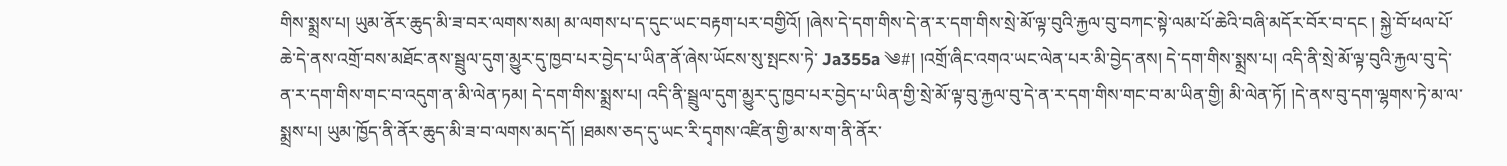གིས་སྨྲས་པ། ཡུམ་ནོར་ཆུད་མི་ཟ་བར་ལགས་སམ། མ་ལགས་པ་ད་དུང་ཡང་བརྟག་པར་བགྱིའོ། །ཞེས་དེ་དག་གིས་དེ་ན་ར་དག་གིས་སྲེ་མོ་ལྟ་བུའི་རྐྱལ་བུ་བཀང་སྟེ་ལམ་པོ་ཆེའི་བཞི་མདོར་བོར་བ་དང ། སྐྱེ་བོ་ཕལ་པོ་ཆེ་དེ་ནས་འགྲོ་བས་མཐོང་ནས་སྦྲུལ་དུག་མྱུར་དུ་ཁྱབ་པར་བྱེད་པ་ཡིན་ནོ་ཞེས་ཡོངས་སུ་སྤངས་ཏེ་ Ja355a ༄#། །འགྲོ་ཞིང་འགའ་ཡང་ལེན་པར་མི་བྱེད་ནས། དེ་དག་གིས་སྨྲས་པ། འདི་ནི་སྲེ་མོ་ལྟ་བུའི་རྐྱལ་བུ་དེ་ན་ར་དག་གིས་གང་བ་འདུག་ན་མི་ལེན་ཏམ། དེ་དག་གིས་སྨྲས་པ། འདི་ནི་སྦྲུལ་དུག་མྱུར་དུ་ཁྱབ་པར་བྱེད་པ་ཡིན་གྱི་སྲེ་མོ་ལྟ་བུ་རྐྱལ་བུ་དེ་ན་ར་དག་གིས་གང་བ་མ་ཡིན་གྱི། མི་ལེན་ཏོ། །དེ་ནས་བུ་དག་ལྷགས་ཏེ་མ་ལ་སྨྲས་པ། ཡུམ་ཁྱོད་ནི་ནོར་ཆུད་མི་ཟ་བ་ལགས་མད་དོ། །ཐམས་ཅད་དུ་ཡང་རི་དྭགས་འཛིན་གྱི་མ་ས་ག་ནི་ནོར་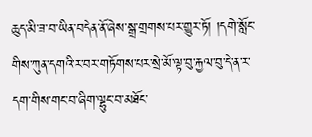ཆུད་མི་ཟ་བ་ཡིན་བདེན་ནོ་ཞེས་སྒྲ་གྲགས་པར་གྱུར་ཏོ། །དགེ་སློང་གིས་ཀུན་དགའི་ར་བར་གཏོགས་པར་སྲེ་མོ་ལྟ་བུ་རྐྱལ་བུ་དེ་ན་ར་དག་གིས་གང་བ་ཞིག་ལྷུང་བ་མཐོང་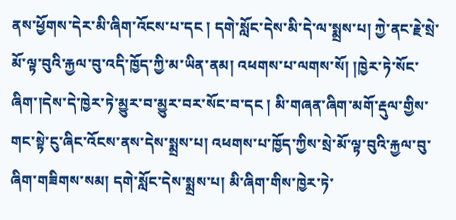ནས་ཕྱོགས་དེར་མི་ཞིག་འོངས་པ་དང ། དགེ་སློང་དེས་མི་དེ་ལ་སྨྲས་པ། ཀྱེ་ནང་རྗེ་སྲེ་མོ་ལྟ་བུའི་རྐྱལ་བུ་འདི་ཁྱོད་ཀྱི་མ་ཡིན་ནམ། འཕགས་པ་ལགས་སོ། །ཁྱེར་ཏེ་སོང་ཞིག་།དེས་དེ་ཁྱེར་ཏེ་མྱུར་བ་མྱུར་བར་སོང་བ་དང ། མི་གཞན་ཞིག་མགོ་རྡུལ་གྱིས་གང་སྟེ་ངུ་ཞིང་འོངས་ནས་དེས་སྨྲས་པ། འཕགས་པ་ཁྱོད་ཀྱིས་སྲེ་མོ་ལྟ་བུའི་རྐྱལ་བུ་ཞིག་གཟིགས་སམ། དགེ་སློང་དེས་སྨྲས་པ། མི་ཞིག་གིས་ཁྱེར་ཏེ་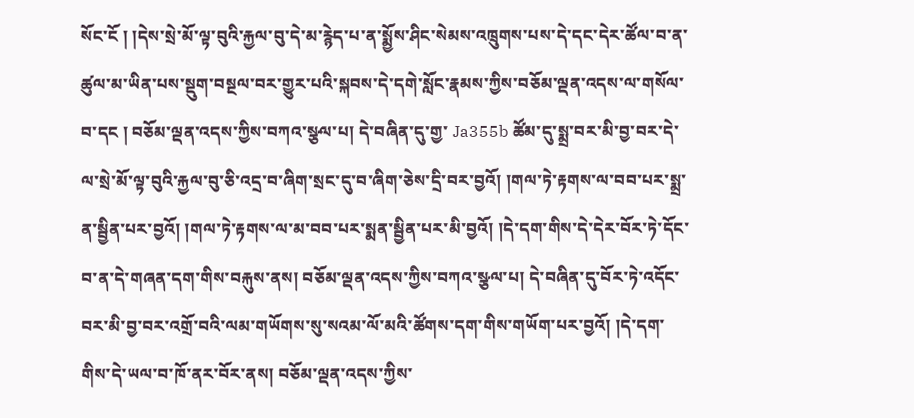སོང་ངོ ། །དེས་སྲེ་མོ་ལྟ་བུའི་རྐྱལ་བུ་དེ་མ་རྙེད་པ་ན་སྨྱོས་ཤིང་སེམས་འཁྲུགས་པས་དེ་དང་དེར་ཚོལ་བ་ན་ཚུལ་མ་ཡིན་པས་སྡུག་བསྔལ་བར་གྱུར་པའི་སྐབས་དེ་དགེ་སློང་རྣམས་ཀྱིས་བཅོམ་ལྡན་འདས་ལ་གསོལ་བ་དང ། བཅོམ་ལྡན་འདས་ཀྱིས་བཀའ་སྩལ་པ། དེ་བཞིན་དུ་གྱ་ Ja355b ཚོམ་དུ་སྨྲ་བར་མི་བྱ་བར་དེ་ལ་སྲེ་མོ་ལྟ་བུའི་རྐྱལ་བུ་ཅི་འདྲ་བ་ཞིག་སྲང་དུ་བ་ཞིག་ཅེས་དྲི་བར་བྱའོ། །གལ་ཏེ་རྟགས་ལ་བབ་པར་སྨྲ་ན་སྦྱིན་པར་བྱའོ། །གལ་ཏེ་རྟགས་ལ་མ་བབ་པར་སྨན་སྦྱིན་པར་མི་བྱའོ། །དེ་དག་གིས་དེ་དེར་བོར་ཏེ་དོང་བ་ན་དེ་གཞན་དག་གིས་བརྐུས་ནས། བཅོམ་ལྡན་འདས་ཀྱིས་བཀའ་སྩལ་པ། དེ་བཞིན་དུ་བོར་ཏེ་འདོང་བར་མི་བྱ་བར་འགྲོ་བའི་ལམ་གཡོགས་སུ་སའམ་ལོ་མའི་ཚོགས་དག་གིས་གཡོག་པར་བྱའོ། །དེ་དག་གིས་དེ་ཡལ་བ་ཁོ་ནར་བོར་ནས། བཅོམ་ལྡན་འདས་ཀྱིས་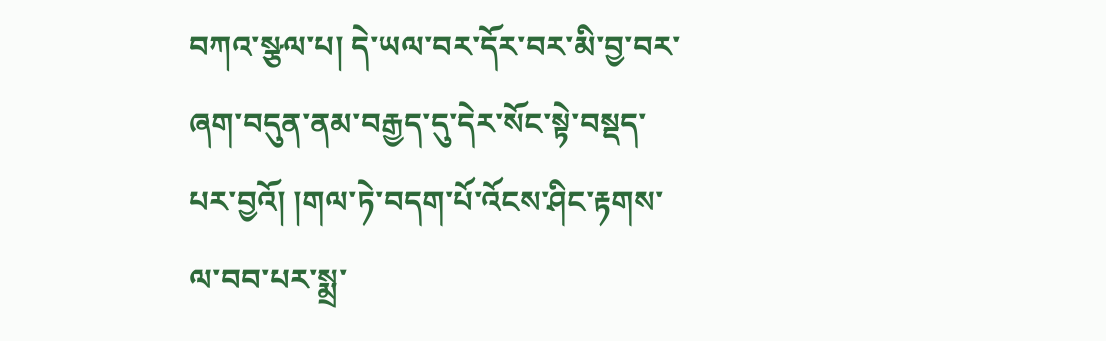བཀའ་སྩལ་པ། དེ་ཡལ་བར་དོར་བར་མི་བྱ་བར་ཞག་བདུན་ནམ་བརྒྱད་དུ་དེར་སོང་སྟེ་བསྡད་པར་བྱའོ། །གལ་ཏེ་བདག་པོ་འོངས་ཤིང་རྟགས་ལ་བབ་པར་སྨྲ་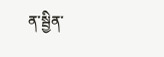ན་སྦྱིན་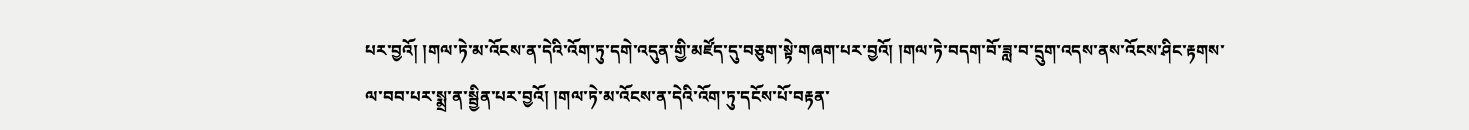པར་བྱའོ། །གལ་ཏེ་མ་འོངས་ན་དེའི་འོག་ཏུ་དགེ་འདུན་གྱི་མཛོད་དུ་བཅུག་སྟེ་གཞག་པར་བྱའོ། །གལ་ཏེ་བདག་བོ་ཟླ་བ་དྲུག་འདས་ནས་འོངས་ཤིང་རྟགས་ལ་བབ་པར་སྨྲ་ན་སྦྱིན་པར་བྱའོ། །གལ་ཏེ་མ་འོངས་ན་དེའི་འོག་ཏུ་དངོས་པོ་བརྟན་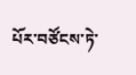པོར་བཙོངས་ཏེ་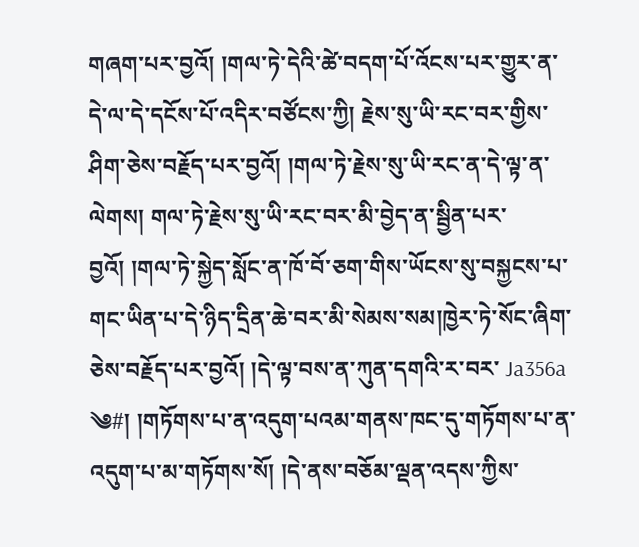གཞག་པར་བྱའོ། །གལ་ཏེ་དེའི་ཚེ་བདག་པོ་འོངས་པར་གྱུར་ན་དེ་ལ་དེ་དངོས་པོ་འདིར་བཙོངས་ཀྱི། རྗེས་སུ་ཡི་རང་བར་གྱིས་ཤིག་ཅེས་བརྗོད་པར་བྱའོ། །གལ་ཏེ་རྗེས་སུ་ཡི་རང་ན་དེ་ལྟ་ན་ལེགས། གལ་ཏེ་རྗེས་སུ་ཡི་རང་བར་མི་བྱེད་ན་སྦྱིན་པར་བྱའོ། །གལ་ཏེ་སྐྱེད་སློང་ན་ཁོ་བོ་ཅག་གིས་ཡོངས་སུ་བསྐྱངས་པ་གང་ཡིན་པ་དེ་ཉིད་དྲིན་ཆེ་བར་མི་སེམས་སམ།ཁྱེར་ཏེ་སོང་ཞིག་ཅེས་བརྗོད་པར་བྱའོ། །དེ་ལྟ་བས་ན་ཀུན་དགའི་ར་བར་ Ja356a ༄#། །གཏོགས་པ་ན་འདུག་པའམ་གནས་ཁང་དུ་གཏོགས་པ་ན་འདུག་པ་མ་གཏོགས་སོ། །དེ་ནས་བཅོམ་ལྡན་འདས་ཀྱིས་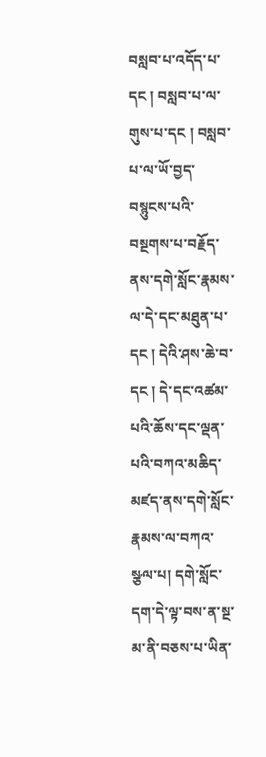བསླབ་པ་འདོད་པ་དང ། བསླབ་པ་ལ་གུས་པ་དང ། བསླབ་པ་ལ་ཡོ་བྱད་བསྙུངས་པའི་བསྔགས་པ་བརྗོད་ནས་དགེ་སློང་རྣམས་ལ་དེ་དང་མཐུན་པ་དང ། དེའི་ཤས་ཆེ་བ་དང ། དེ་དང་འཚམ་པའི་ཆོས་དང་ལྡན་པའི་བཀའ་མཆིད་མཛད་ནས་དགེ་སློང་རྣམས་ལ་བཀའ་སྩལ་པ། དགེ་སློང་དག་དེ་ལྟ་བས་ན་སྔ་མ་ནི་བཅས་པ་ཡིན་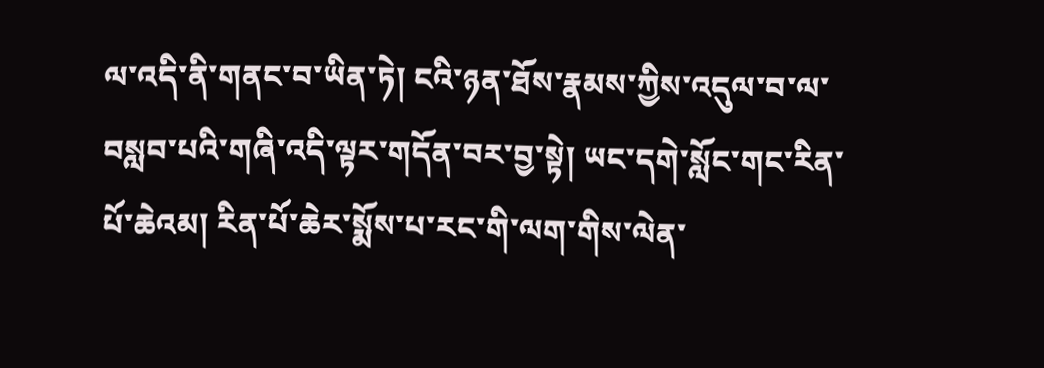ལ་འདི་ནི་གནང་བ་ཡིན་ཏེ། ངའི་ཉན་ཐོས་རྣམས་ཀྱིས་འདུལ་བ་ལ་བསླབ་པའི་གཞི་འདི་ལྟར་གདོན་བར་བྱ་སྟེ། ཡང་དགེ་སློང་གང་རིན་པོ་ཆེའམ། རིན་པོ་ཆེར་སྨོས་པ་རང་གི་ལག་གིས་ལེན་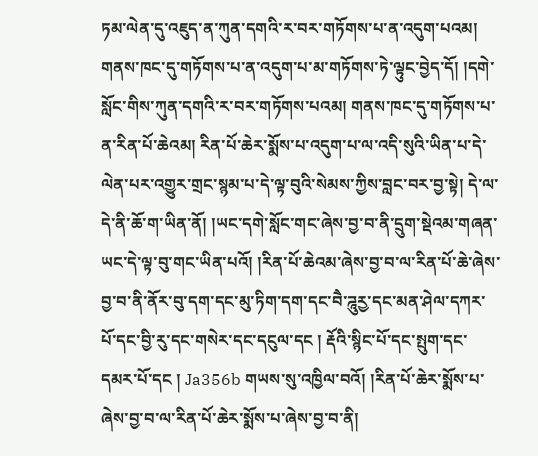ཏམ་ལེན་དུ་འཇུད་ན་ཀུན་དགའི་ར་བར་གཏོགས་པ་ན་འདུག་པའམ། གནས་ཁང་དུ་གཏོགས་པ་ན་འདུག་པ་མ་གཏོགས་ཏེ་ལྟུང་བྱེད་དོ། །དགེ་སློང་གིས་ཀུན་དགའི་ར་བར་གཏོགས་པའམ། གནས་ཁང་དུ་གཏོགས་པ་ན་རིན་པོ་ཆེའམ། རིན་པོ་ཆེར་སྨོས་པ་འདུག་པ་ལ་འདི་སུའི་ཡིན་པ་དེ་ལེན་པར་འགྱུར་གྲང་སྙམ་པ་དེ་ལྟ་བུའི་སེམས་ཀྱིས་བླང་བར་བྱ་སྟེ། དེ་ལ་དེ་ནི་ཆོ་ག་ཡིན་ནོ། །ཡང་དགེ་སློང་གང་ཞེས་བྱ་བ་ནི་དྲུག་སྡེའམ་གཞན་ཡང་དེ་ལྟ་བུ་གང་ཡིན་པའོ། །རིན་པོ་ཆེའམ་ཞེས་བྱ་བ་ལ་རིན་པོ་ཆེ་ཞེས་བྱ་བ་ནི་ནོར་བུ་དག་དང་མུ་ཏིག་དག་དང་བཻ་ཌཱུརྱ་དང་མན་ཤེལ་དཀར་པོ་དང་བྱི་རུ་དང་གསེར་དང་དངུལ་དང ། རྡོའི་སྙིང་པོ་དང་སྤུག་དང་དམར་པོ་དང ། Ja356b གཡས་སུ་འཁྱིལ་བའོ། །རིན་པོ་ཆེར་སྨོས་པ་ཞེས་བྱ་བ་ལ་རིན་པོ་ཆེར་སྨོས་པ་ཞེས་བྱ་བ་ནི།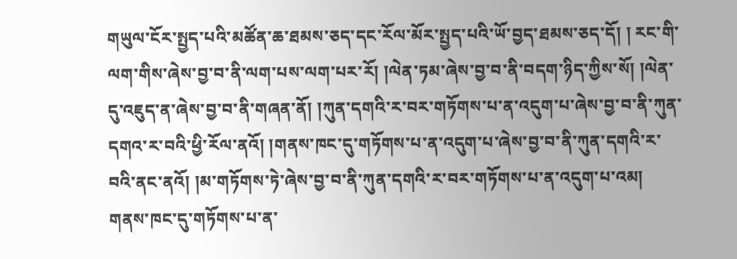གཡུལ་ངོར་སྤྱད་པའི་མཚོན་ཆ་ཐམས་ཅད་དང་རོལ་མོར་སྤྱད་པའི་ཡོ་བྱད་ཐམས་ཅད་དོ། ། རང་གི་ལག་གིས་ཞེས་བྱ་བ་ནི་ལག་པས་ལག་པར་རོ། །ལེན་ཏམ་ཞེས་བྱ་བ་ནི་བདག་ཉིད་ཀྱིས་སོ། །ལེན་དུ་འཇུད་ན་ཞེས་བྱ་བ་ནི་གཞན་ནོ། །ཀུན་དགའི་ར་བར་གཏོགས་པ་ན་འདུག་པ་ཞེས་བྱ་བ་ནི་ཀུན་དགའ་ར་བའི་ཕྱི་རོལ་ནའོ། །གནས་ཁང་དུ་གཏོགས་པ་ན་འདུག་པ་ཞེས་བྱ་བ་ནི་ཀུན་དགའི་ར་བའི་ནང་ནའོ། །མ་གཏོགས་ཏེ་ཞེས་བྱ་བ་ནི་ཀུན་དགའི་ར་བར་གཏོགས་པ་ན་འདུག་པ་འམ། གནས་ཁང་དུ་གཏོགས་པ་ན་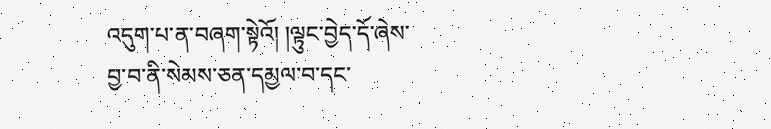འདུག་པ་ན་བཞག་སྟེའོ། །ལྟུང་བྱེད་དོ་ཞེས་བྱ་བ་ནི་སེམས་ཅན་དམྱལ་བ་དང་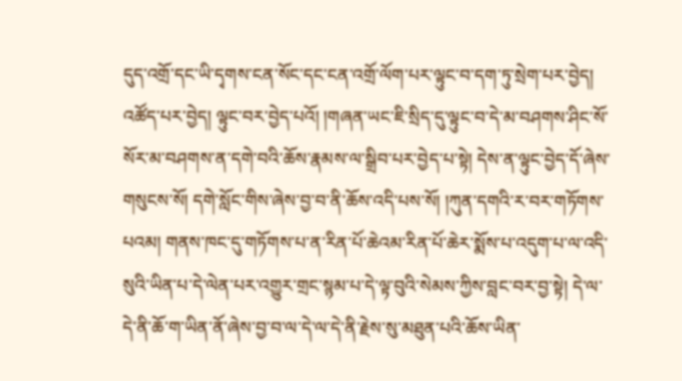དུད་འགྲོ་དང་ཡི་དྭགས་ངན་སོང་དང་ངན་འགྲོ་ལོག་པར་ལྟུང་བ་དག་ཏུ་སྲེག་པར་བྱེད། འཚོད་པར་བྱེད། ལྟུང་བར་བྱེད་པའོ། །གཞན་ཡང་ཇི་སྲིད་དུ་ལྟུང་བ་དེ་མ་བཤགས་ཤིང་སོ་སོར་མ་བཤགས་ན་དགེ་བའི་ཆོས་རྣམས་ལ་སྒྲིབ་པར་བྱེད་པ་སྟེ། དེས་ན་ལྟུང་བྱེད་དོ་ཞེས་གསུངས་སོ། དགེ་སློང་གིས་ཞེས་བྱ་བ་ནི་ཆོས་འདི་པས་སོ། །ཀུན་དགའི་ར་བར་གཏོགས་པའམ། གནས་ཁང་དུ་གཏོགས་པ་ན་རིན་པོ་ཆེའམ་རིན་པོ་ཆེར་སྨོས་པ་འདུག་པ་ལ་འདི་སུའི་ཡིན་པ་དེ་ལེན་པར་འགྱུར་གྲང་སྙམ་པ་དེ་ལྟ་བུའི་སེམས་ཀྱིས་བླང་བར་བྱ་སྟེ། དེ་ལ་དེ་ནི་ཆོ་ག་ཡིན་ནོ་ཞེས་བྱ་བ་ལ་དེ་ལ་དེ་ནི་རྗེས་སུ་མཐུན་པའི་ཆོས་ཡིན་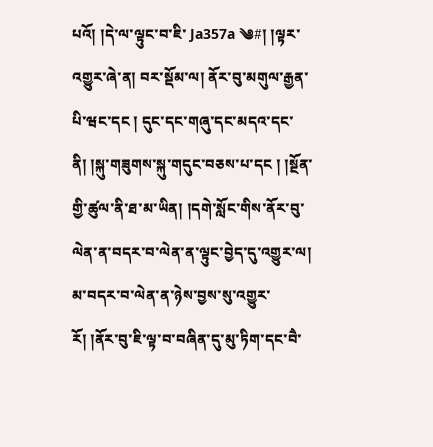པའོ། །དེ་ལ་ལྟུང་བ་ཇི་ Ja357a ༄#། །ལྟར་འགྱུར་ཞེ་ན། བར་སྡོམ་ལ། ནོར་བུ་མགུལ་རྒྱན་པི་ཝང་དང ། དུང་དང་གཞུ་དང་མདའ་དང་ནི། །སྐུ་གཟུགས་སྐུ་གདུང་བཅས་པ་དང ། །སྔོན་གྱི་ཚུལ་ནི་ཐ་མ་ཡིན། །དགེ་སློང་གིས་ནོར་བུ་ལེན་ན་བདར་བ་ལེན་ན་ལྟུང་བྱེད་དུ་འགྱུར་ལ། མ་བདར་བ་ལེན་ན་ཉེས་བྱས་སུ་འགྱུར་རོ། །ནོར་བུ་ཇི་ལྟ་བ་བཞིན་དུ་མུ་ཏིག་དང་བཻ་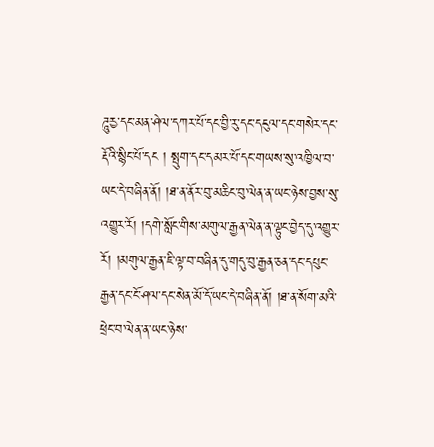ཌཱུརྱ་དང་མན་ཤེལ་དཀར་པོ་དང་བྱི་རུ་དང་དངུལ་དང་གསེར་དང་རྡོའི་སྙིང་པོ་དང ། སྤུག་དང་དམར་པོ་དང་གཡས་སུ་འཁྱིལ་བ་ཡང་དེ་བཞིན་ནོ། །ཐ་ན་ནོར་བུ་མཆིང་བུ་ལེན་ན་ཡང་ཉེས་བྱས་སུ་འགྱུར་རོ། །དགེ་སློང་གིས་མགུལ་རྒྱན་ལེན་ན་ལྟུང་བྱེད་དུ་འགྱུར་རོ། །མགུལ་རྒྱན་ཇི་ལྟ་བ་བཞིན་དུ་གདུ་བུ་རྒྱན་ཅན་དང་དཔུང་རྒྱན་དང་ངོ་ཤལ་དང་སེན་མོ་དོ་ཡང་དེ་བཞིན་ནོ། །ཐ་ན་སོག་མའི་ཕྲེང་བ་ལེན་ན་ཡང་ཉེས་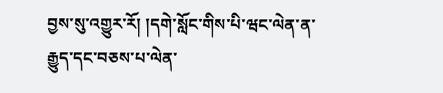བྱས་སུ་འགྱུར་རོ། །དགེ་སློང་གིས་པི་ཝང་ལེན་ན་རྒྱུད་དང་བཅས་པ་ལེན་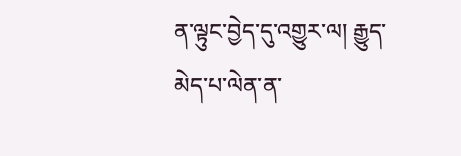ན་ལྟུང་བྱེད་དུ་འགྱུར་ལ། རྒྱུད་མེད་པ་ལེན་ན་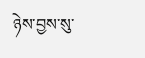ཉེས་བྱས་སུ་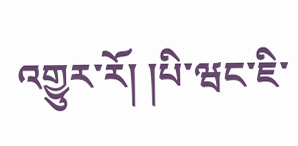འགྱུར་རོ། །པི་ཝང་ཇི་